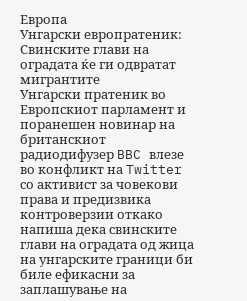Европа
Унгарски европратеник: Свинските глави на оградата ќе ги одвратат мигрантите
Унгарски пратеник во Европскиот парламент и поранешен новинар на британскиот радиодифузер BBC влезе во конфликт на Twitter со активист за човекови права и предизвика контроверзии откако напиша дека свинските глави на оградата од жица на унгарските граници би биле ефикасни за заплашување на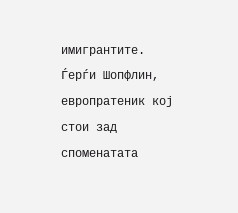имигрантите.
Ѓерѓи Шопфлин, европратеник кој стои зад споменатата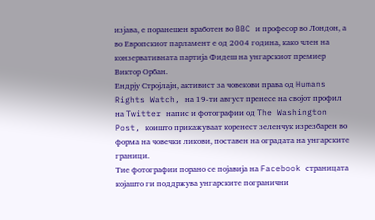изјава, е поранешен вработен во BBC и професор во Лондон, а во Европскиот парламент е од 2004 година, како член на конзервативната партија Фидеш на унгарскиот премиер Виктор Орбан.
Ендрју Стројлајн, активист за човекови права од Humans Rights Watch, на 19-ти август пренесе на својот профил на Twitter напис и фотографии од The Washington Post, коишто прикажуваат коренест зеленчук изрезбарен во форма на човечки ликови, поставен на оградата на унгарските граници.
Тие фотографии порано се појавија на Facebook страницата којашто ги поддржува унгарските погранични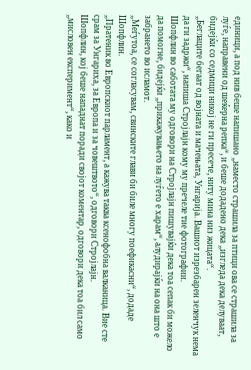единици, а под нив беше напишано „наместо страшила за птици ова се страшила за луѓе, направени од шеќерна репка“, и беше додадено дека „изгледа дека делуваат, бидејќи со седмици никој не ги пресече, ниту мина низ жицата“.
„Беглаците бегаат од војната и мачењата, Унгарија. Вашиот изрезбарен зеленчук нема да ги задржи“, напиша Стројлајн кому му пречеле тие фотографии.
Шопфлин во саботата му одговори на Стројлајн пишувајќи дека тоа сепак би можело да помогне, бидејќи „прикажувањето на луѓето е харам“, алудирајќи на она што е забрането во исламот.
„Меѓутоа, се согласувам, свинските глави би биле многу поефикасни“, додаде Шопфлин.
„Пратеник во Европскиот парламент, а кажува таква ксенофобна валканица. Вие сте срам за Унгариха, за Европа и за човештвото“, одговори Стројлајн.
Шопфлин, кој беше нападнат поради својот коментар, одговори дека тоа бил само „мисловен експеримент“, како и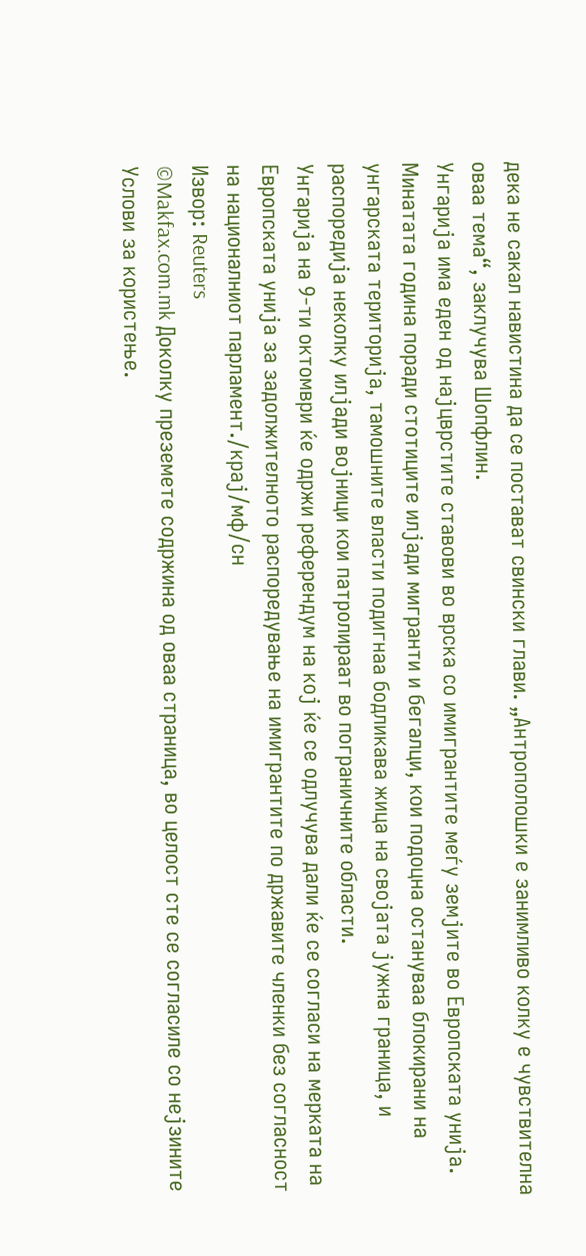дека не сакал навистина да се постават свински глави. „Антрополошки е занимливо колку е чувствителна оваа тема“, заклучува Шопфлин.
Унгарија има еден од најцврстите ставови во врска со имигрантите меѓу земјите во Европската унија. Минатата година поради стотиците илјади мигранти и бегалци, кои подоцна остануваа блокирани на унгарската територија, тамошните власти подигнаа бодликава жица на својата јужна граница, и распоредија неколку илјади војници кои патролираат во пограничните области.
Унгарија на 9-ти октомври ќе одржи референдум на кој ќе се одлучува дали ќе се согласи на мерката на Европската унија за задолжителното распоредување на имигрантите по државите членки без согласност на националниот парламент./крај/мф/сн
Извор: Reuters
©Makfax.com.mk Доколку преземете содржина од оваа страница, во целост сте се согласиле со нејзините Услови за користење.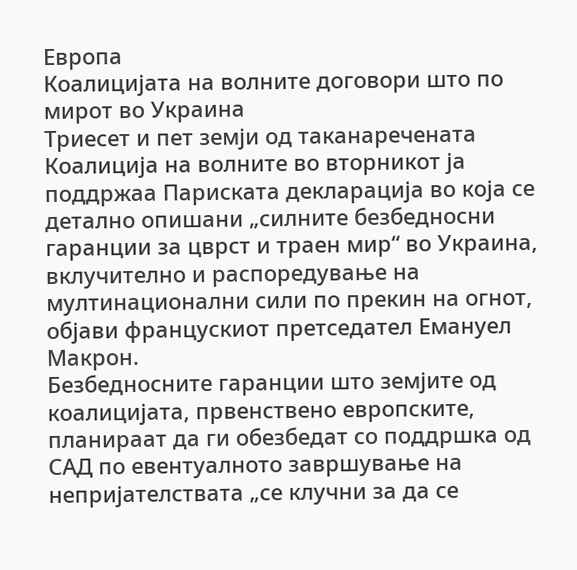Европа
Коалицијата на волните договори што по мирот во Украина
Триесет и пет земји од таканаречената Коалиција на волните во вторникот ја поддржаа Париската декларација во која се детално опишани „силните безбедносни гаранции за цврст и траен мир“ во Украина, вклучително и распоредување на мултинационални сили по прекин на огнот, објави францускиот претседател Емануел Макрон.
Безбедносните гаранции што земјите од коалицијата, првенствено европските, планираат да ги обезбедат со поддршка од САД по евентуалното завршување на непријателствата „се клучни за да се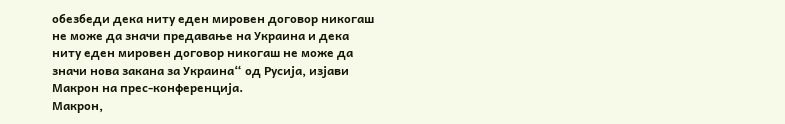обезбеди дека ниту еден мировен договор никогаш не може да значи предавање на Украина и дека ниту еден мировен договор никогаш не може да значи нова закана за Украина“ од Русија, изјави Макрон на прес-конференција.
Макрон,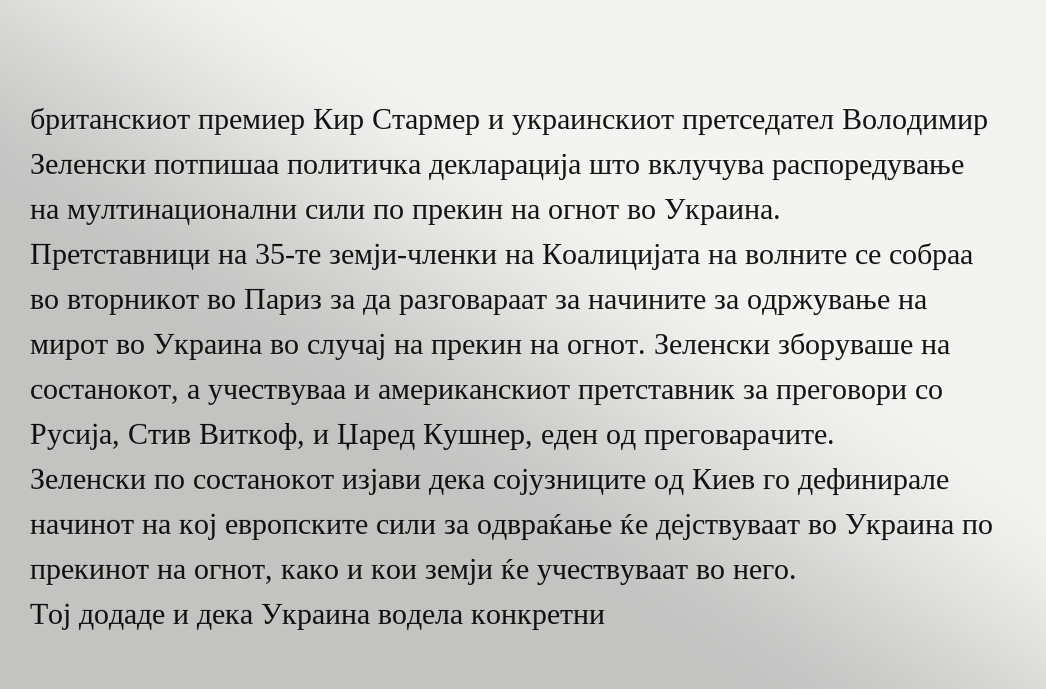британскиот премиер Кир Стармер и украинскиот претседател Володимир Зеленски потпишаа политичка декларација што вклучува распоредување на мултинационални сили по прекин на огнот во Украина.
Претставници на 35-те земји-членки на Коалицијата на волните се собраа во вторникот во Париз за да разговараат за начините за одржување на мирот во Украина во случај на прекин на огнот. Зеленски зборуваше на состанокот, а учествуваа и американскиот претставник за преговори со Русија, Стив Виткоф, и Џаред Кушнер, еден од преговарачите.
Зеленски по состанокот изјави дека сојузниците од Киев го дефинирале начинот на кој европските сили за одвраќање ќе дејствуваат во Украина по прекинот на огнот, како и кои земји ќе учествуваат во него.
Тој додаде и дека Украина водела конкретни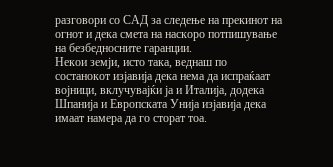разговори со САД за следење на прекинот на огнот и дека смета на наскоро потпишување на безбедносните гаранции.
Некои земји, исто така, веднаш по состанокот изјавија дека нема да испраќаат војници, вклучувајќи ја и Италија, додека Шпанија и Европската Унија изјавија дека имаат намера да го сторат тоа.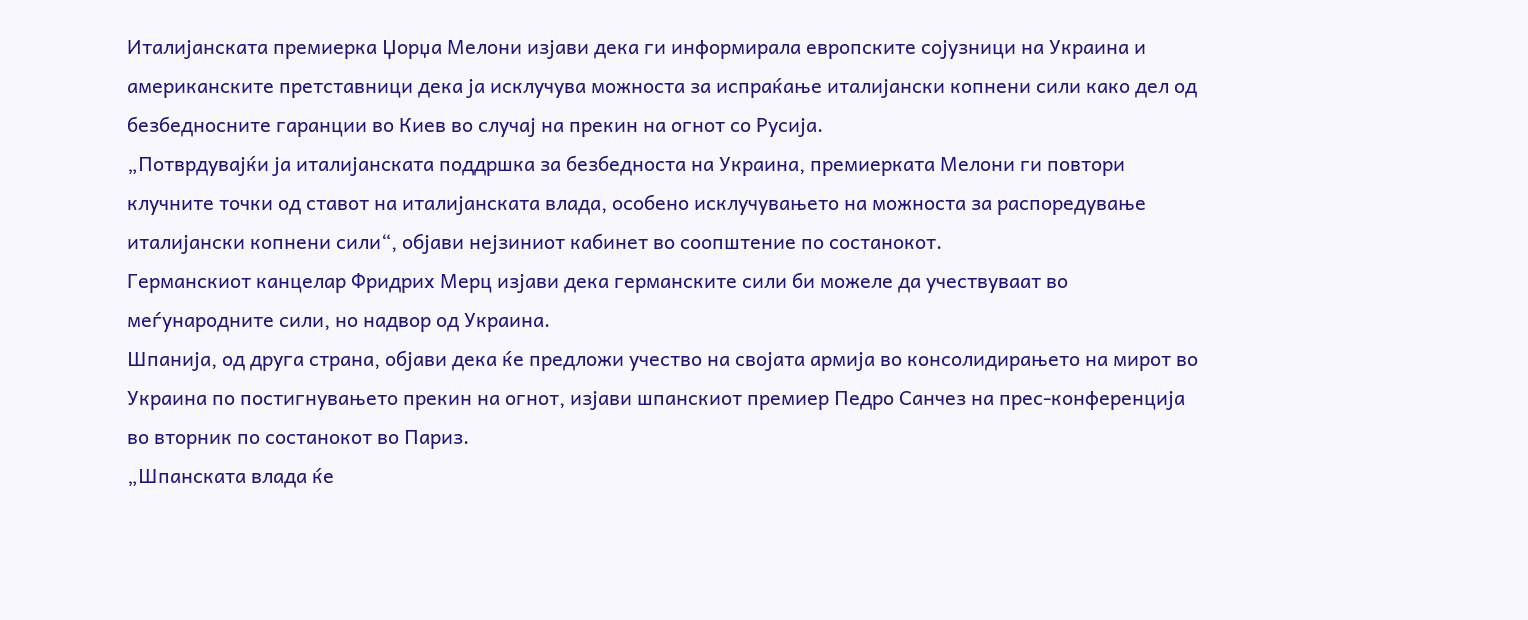Италијанската премиерка Џорџа Мелони изјави дека ги информирала европските сојузници на Украина и американските претставници дека ја исклучува можноста за испраќање италијански копнени сили како дел од безбедносните гаранции во Киев во случај на прекин на огнот со Русија.
„Потврдувајќи ја италијанската поддршка за безбедноста на Украина, премиерката Мелони ги повтори клучните точки од ставот на италијанската влада, особено исклучувањето на можноста за распоредување италијански копнени сили“, објави нејзиниот кабинет во соопштение по состанокот.
Германскиот канцелар Фридрих Мерц изјави дека германските сили би можеле да учествуваат во меѓународните сили, но надвор од Украина.
Шпанија, од друга страна, објави дека ќе предложи учество на својата армија во консолидирањето на мирот во Украина по постигнувањето прекин на огнот, изјави шпанскиот премиер Педро Санчез на прес-конференција во вторник по состанокот во Париз.
„Шпанската влада ќе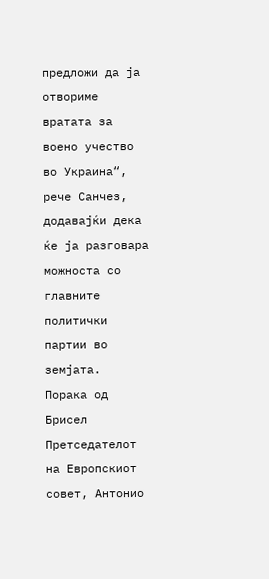предложи да ја отвориме вратата за воено учество во Украина“, рече Санчез, додавајќи дека ќе ја разговара можноста со главните политички партии во земјата.
Порака од Брисел
Претседателот на Европскиот совет, Антонио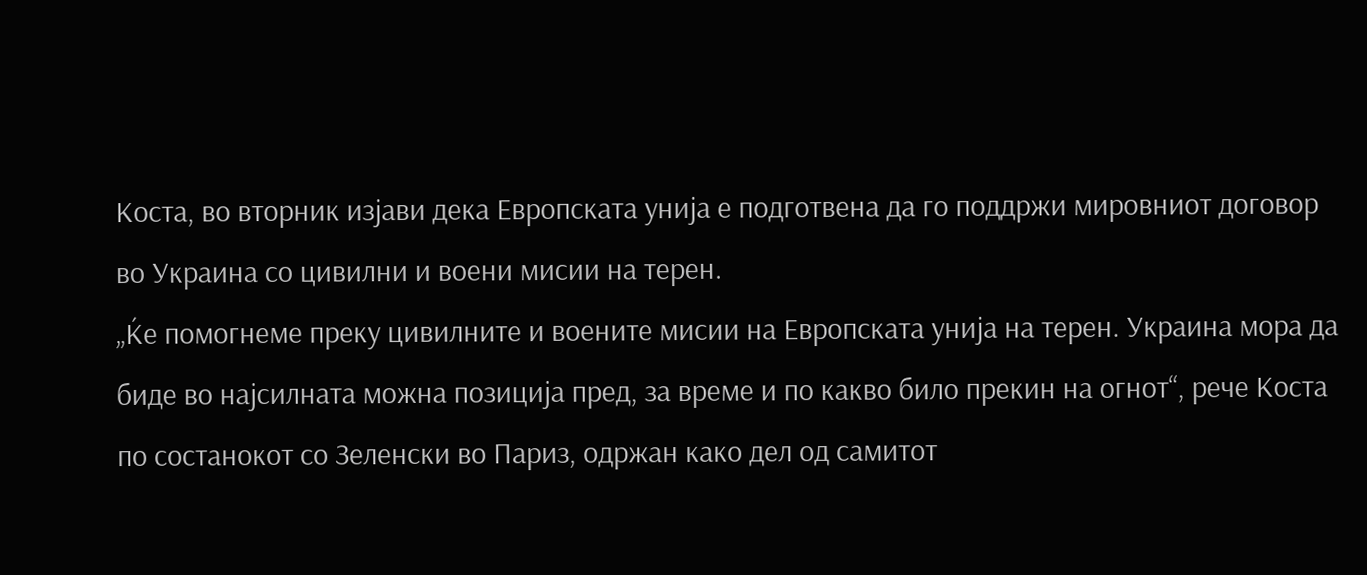Коста, во вторник изјави дека Европската унија е подготвена да го поддржи мировниот договор во Украина со цивилни и воени мисии на терен.
„Ќе помогнеме преку цивилните и воените мисии на Европската унија на терен. Украина мора да биде во најсилната можна позиција пред, за време и по какво било прекин на огнот“, рече Коста по состанокот со Зеленски во Париз, одржан како дел од самитот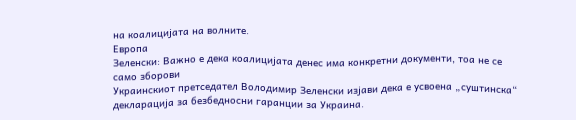на коалицијата на волните.
Европа
Зеленски: Важно е дека коалицијата денес има конкретни документи, тоа не се само зборови
Украинскиот претседател Володимир Зеленски изјави дека е усвоена „суштинска“ декларација за безбедносни гаранции за Украина.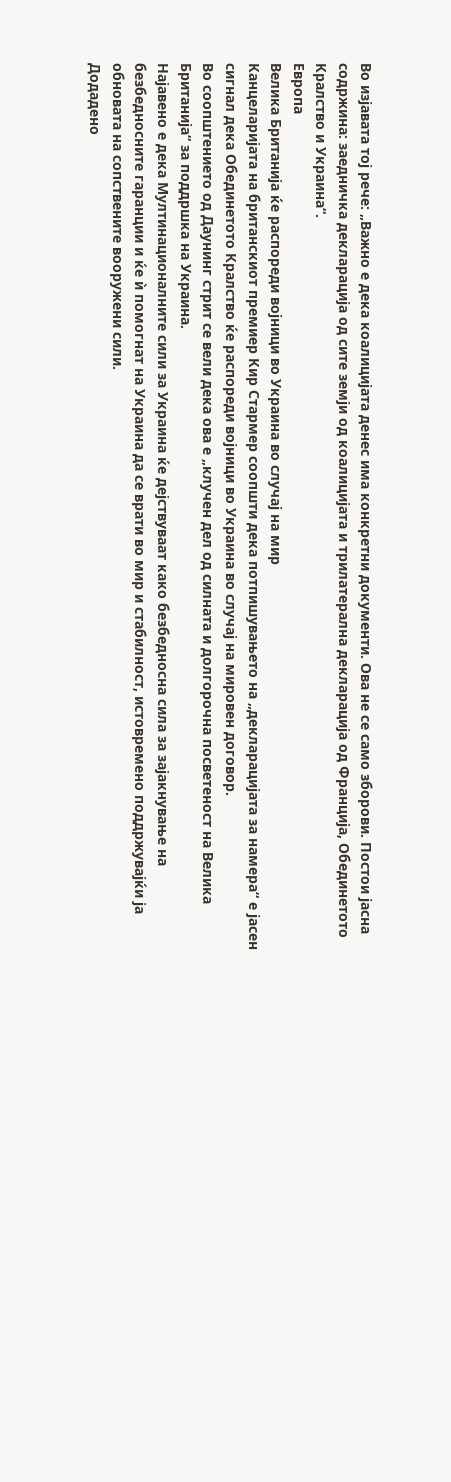Во изјавата тој рече: „Важно е дека коалицијата денес има конкретни документи. Ова не се само зборови. Постои јасна содржина: заедничка декларација од сите земји од коалицијата и трилатерална декларација од Франција, Обединетото Кралство и Украина“.
Европа
Велика Британија ќе распореди војници во Украина во случај на мир
Канцеларијата на британскиот премиер Кир Стармер соопшти дека потпишувањето на „декларацијата за намера“ е јасен сигнал дека Обединетото Кралство ќе распореди војници во Украина во случај на мировен договор.
Во соопштението од Даунинг стрит се вели дека ова е „клучен дел од силната и долгорочна посветеност на Велика Британија“ за поддршка на Украина.
Најавено е дека Мултинационалните сили за Украина ќе дејствуваат како безбедносна сила за зајакнување на безбедносните гаранции и ќе ѝ помогнат на Украина да се врати во мир и стабилност, истовремено поддржувајќи ја обновата на сопствените вооружени сили.
Додадено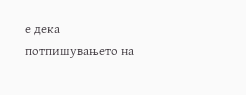е дека потпишувањето на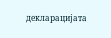декларацијата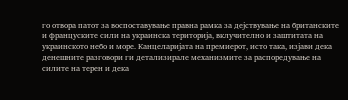го отвора патот за воспоставување правна рамка за дејствување на британските и француските сили на украинска територија, вклучително и заштитата на украинското небо и море. Канцеларијата на премиерот, исто така, изјави дека денешните разговори ги детализирале механизмите за распоредување на силите на терен и дека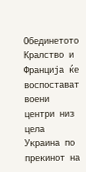Обединетото Кралство и Франција ќе воспостават воени центри низ цела Украина по прекинот на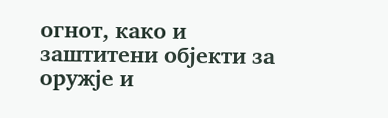огнот, како и заштитени објекти за оружје и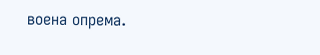воена опрема.